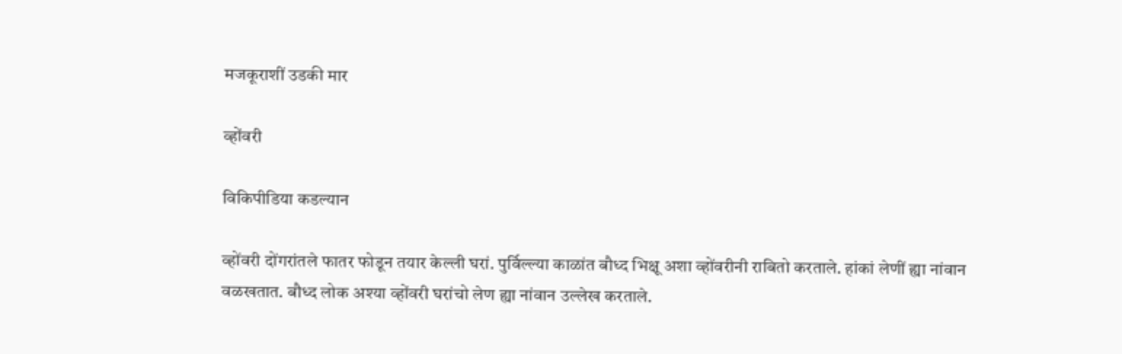मजकूराशीं उडकी मार

व्होंवरी

विकिपीडिया कडल्यान

व्होंवरी दोंगरांतले फातर फोडून तयार केल्ली घरां. पुर्विल्ल्या काळांत बौध्द भिक्षू अशा व्होंवरीनी राबितो करताले. हांकां लेणीं ह्या नांवान वळखतात. बौध्द लोक अश्या व्होंवरी घरांचो लेण ह्या नांवान उल्लेख करताले.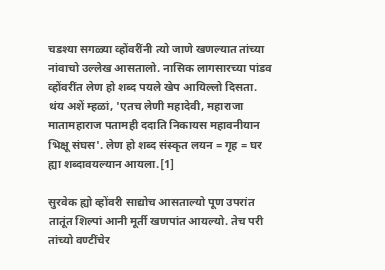चडश्या सगळ्या व्होंवरींनी त्यो जाणे खणल्यात तांच्या नांवाचो उल्लेख आसतालो. नासिक लागसारच्या पांडव व्होंवरींत लेण हो शब्द पयले खेप आयिल्लो दिसता. थंय अशें म्हळां, 'एतच लेणी महादेवी, महाराजा मातामहाराज पतामही ददाति निकायस महावनीयान भिक्षू संघस'. लेण हो शब्द संस्कृत लयन = गृह = घर ह्या शब्दावयल्यान आयला.[1]

सुरवेक ह्यो व्होंवरी साद्योच आसताल्यो पूण उपरांत तातूंत शिल्पां आनी मूर्ती खणपांत आयल्यो. तेच परी तांच्यो वण्टींचेर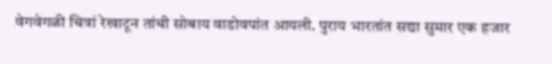वेगवेगळी चित्रां रेखाटून तांची सोबाय वाडोवपांत आयली. पुराय भारतांत सद्या सुमार एक हजार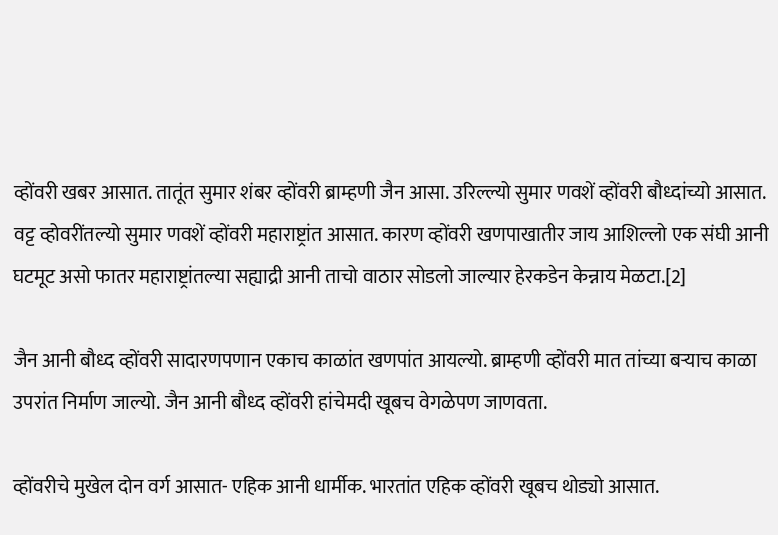व्होंवरी खबर आसात. तातूंत सुमार शंबर व्होंवरी ब्राम्हणी जैन आसा. उरिल्ल्यो सुमार णवशें व्होंवरी बौध्दांच्यो आसात. वट्ट व्होवरींतल्यो सुमार णवशें व्होंवरी महाराष्ट्रांत आसात. कारण व्होंवरी खणपाखातीर जाय आशिल्लो एक संघी आनी घटमूट असो फातर महाराष्ट्रांतल्या सह्याद्री आनी ताचो वाठार सोडलो जाल्यार हेरकडेन केन्नाय मेळटा.[2]

जैन आनी बौध्द व्होंवरी सादारणपणान एकाच काळांत खणपांत आयल्यो. ब्राम्हणी व्होंवरी मात तांच्या बऱ्याच काळा उपरांत निर्माण जाल्यो. जैन आनी बौध्द व्होंवरी हांचेमदी खूबच वेगळेपण जाणवता.

व्होंवरीचे मुखेल दोन वर्ग आसात- एहिक आनी धार्मीक. भारतांत एहिक व्होंवरी खूबच थोड्यो आसात.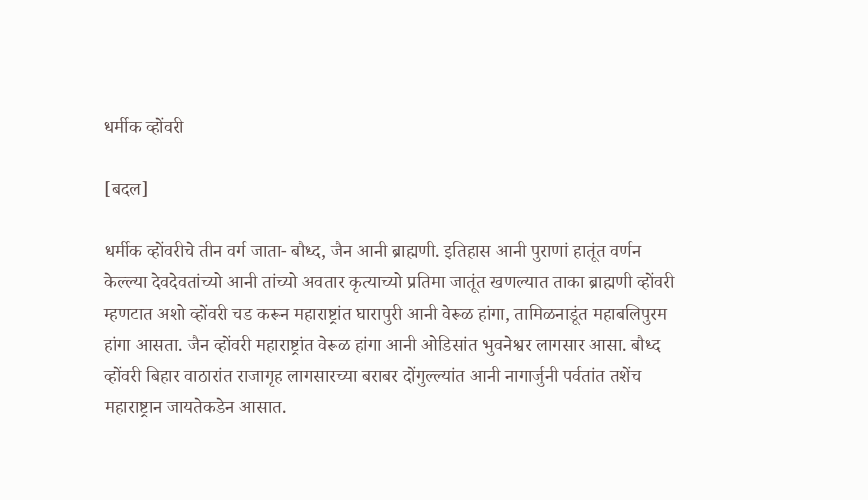धर्मीक व्होंवरी

[बदल]

धर्मीक व्होंवरीचे तीन वर्ग जाता- बौध्द, जैन आनी ब्राह्मणी. इतिहास आनी पुराणां हातूंत वर्णन केल्ल्या देवदेवतांच्यो आनी तांच्यो अवतार कृत्याच्यो प्रतिमा जातूंत खणल्यात ताका ब्राह्मणी व्होंवरी म्हणटात अशो व्होंवरी चड करून महाराष्ट्रांत घारापुरी आनी वेरूळ हांगा, तामिळनाडूंत महाबलिपुरम हांगा आसता. जैन व्होंवरी महाराष्ट्रांत वेरूळ हांगा आनी ओडिसांत भुवनेश्वर लागसार आसा. बौध्द व्होंवरी बिहार वाठारांत राजागृह लागसारच्या बराबर दोंगुल्ल्यांत आनी नागार्जुनी पर्वतांत तशेंच महाराष्ट्रान जायतेकडेन आसात.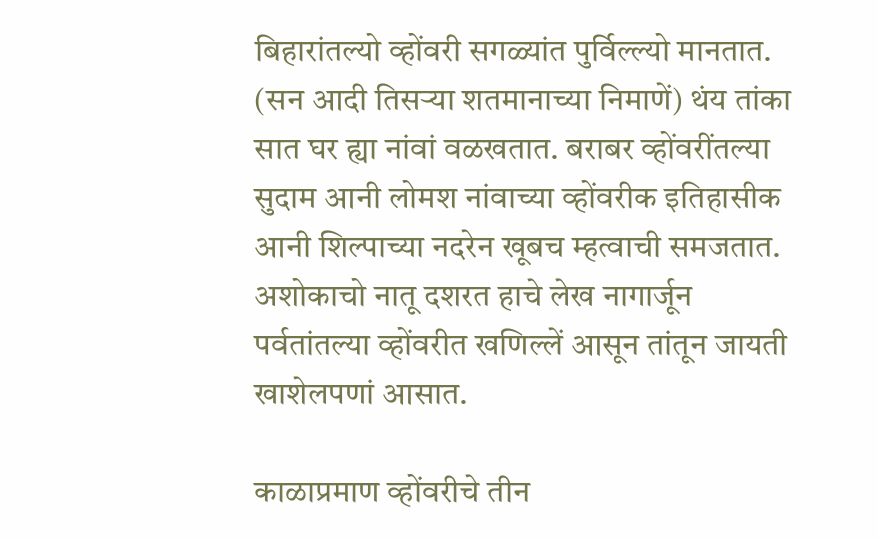बिहारांतल्यो व्होंवरी सगळ्यांत पुर्विल्ल्यो मानतात. (सन आदी तिसऱ्या शतमानाच्या निमाणें) थंय तांका सात घर ह्या नांवां वळखतात. बराबर व्होंवरींतल्या सुदाम आनी लोमश नांवाच्या व्होंवरीक इतिहासीक आनी शिल्पाच्या नदरेन खूबच म्हत्वाची समजतात. अशोकाचो नातू दशरत हाचे लेख नागार्जून पर्वतांतल्या व्होंवरीत खणिल्लें आसून तांतून जायती खाशेलपणां आसात.

काळाप्रमाण व्होंवरीचे तीन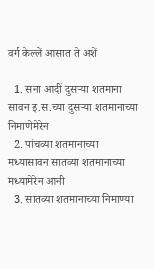वर्ग केल्लें आसात ते अशें

  1. सना आदीं दुसऱ्या शतमाना सावन इ.स.च्या दुसऱ्या शतमानाच्या निमाणेमेरेन
  2. पांचव्या शतमानाच्या मध्यासावन सातव्या शतमानाच्या मध्यामेरेन आनी
  3. सातव्या शतमानाच्या निमाण्या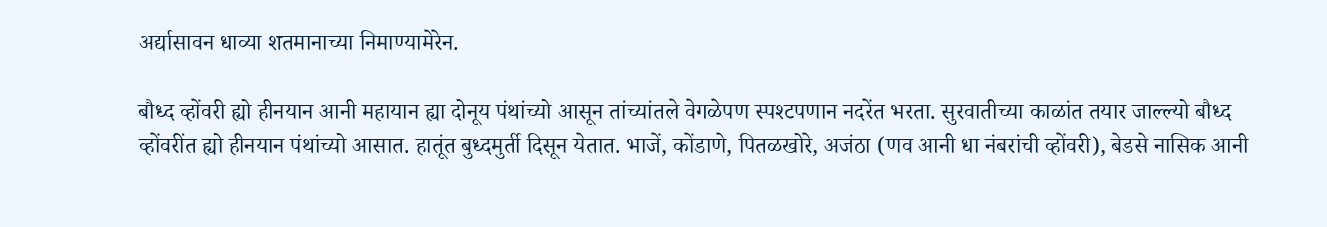अर्द्यासावन धाव्या शतमानाच्या निमाण्यामेरेन.

बौध्द व्होंवरी ह्यो हीनयान आनी महायान ह्या दोनूय पंथांच्यो आसून तांच्यांतले वेगळेपण स्पश्टपणान नदरेंत भरता. सुरवातीच्या काळांत तयार जाल्ल्यो बौध्द व्होंवरींत ह्यो हीनयान पंथांच्यो आसात. हातूंत बुध्दमुर्ती दिसून येतात. भाजें, कोंडाणे, पितळखोरे, अजंठा (णव आनी धा नंबरांची व्होंवरी), बेडसे नासिक आनी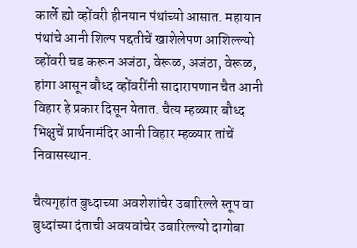कार्ले ह्यो व्होंवरी हीनयान पंथांच्यो आसात. महायान पंथांचे आनी शिल्प पद्दतीचें खाशेलेपण आशिल्ल्यो व्होंवरी चड करून अजंठा, वेरूळ, अजंठा, वेरूळ, हांगा आसून बौध्द व्होंवरींनी सादारापणान चैत आनी विहार हे प्रकार दिसून येतात. चैत्य म्हळ्यार बौध्द भिक्षुचें प्रार्थनामंदिर आनी विहार म्हळ्यार तांचें निवासस्थान.

चैत्यगृहांत बुध्दाच्या अवशेशांचेर उबारिल्ले स्तूप वा बुध्दांच्या दंताची अवयवांचेर उबारिल्ल्यो दागोबा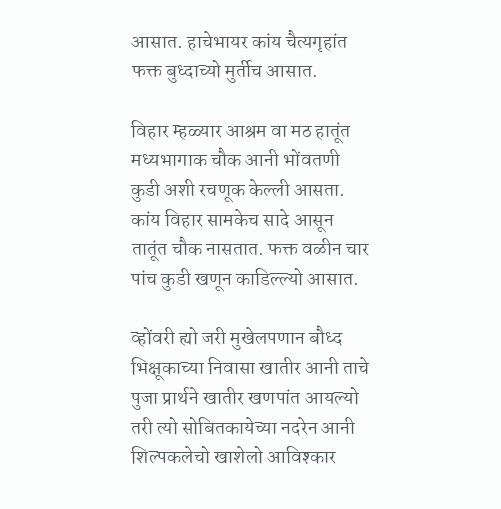आसात. हाचेभायर कांय चैत्यगृहांत फक्त बुध्दाच्यो मुर्तीच आसात.

विहार म्हळ्यार आश्रम वा मठ हातूंत मध्यभागाक चौक आनी भोंवतणी कुडी अशी रचणूक केल्ली आसता. कांय विहार सामकेच सादे आसून तातूंत चौक नासतात. फक्त वळीन चार पांच कुडी खणून काडिल्ल्यो आसात.

व्होंवरी ह्यो जरी मुखेलपणान बौध्द भिक्षूकाच्या निवासा खातीर आनी ताचे पुजा प्रार्थने खातीर खणपांत आयल्यो तरी त्यो सोबितकायेच्या नदरेन आनी शिल्पकलेचो खाशेलो आविश्कार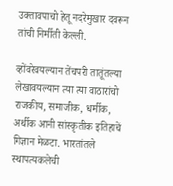उक्तावपाचो हेतू नदरेमुखार दवरून तांची निर्मीती केल्ली.

व्होंवरेवयल्यान तेंचपरी तातूंतल्या लेखावयल्यान त्या त्या वाठारांचो राजकीय, समाजीक, धर्मीक, अर्थीक आनी सांस्कृतीक इतिहाचें गिज्ञान मेळटा. भारतांतले स्थापत्यकलेची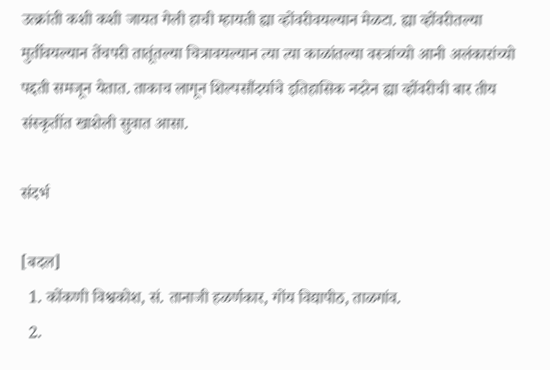उत्क्रांती कशी कशी जायत गेली हाची म्हायती ह्या व्होंवरीवयल्यान मेळटा. ह्या व्होंवरीतल्या मुर्तीवयल्यान तेंचपरी तातूंतल्या चित्रावयल्यान त्या त्या काळांतल्या वस्त्रांच्यो आनी अलंकारांच्यो पद्दती समजून येतात. ताकाच लागून शिल्पसौंदर्याचे इतिहासिक नदरेन ह्या व्होंवरीची बार तीय संस्कृतींत खाशेली सुवात आसा.

संदर्भ

[बदल]
  1. कोंकणी विश्वकोश, सं. तानाजी हळर्णकार, गोंय विद्यापीठ, ताळगांव.
  2.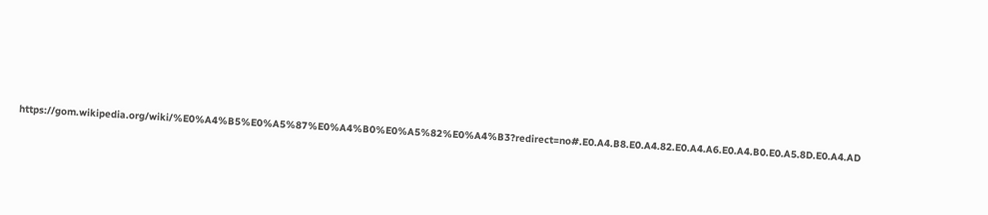https://gom.wikipedia.org/wiki/%E0%A4%B5%E0%A5%87%E0%A4%B0%E0%A5%82%E0%A4%B3?redirect=no#.E0.A4.B8.E0.A4.82.E0.A4.A6.E0.A4.B0.E0.A5.8D.E0.A4.AD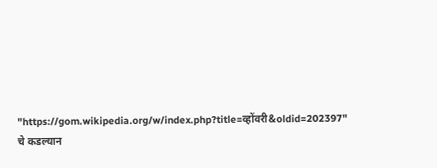"https://gom.wikipedia.org/w/index.php?title=व्होंवरी&oldid=202397" चे कडल्यान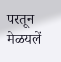परतून मेळयलें